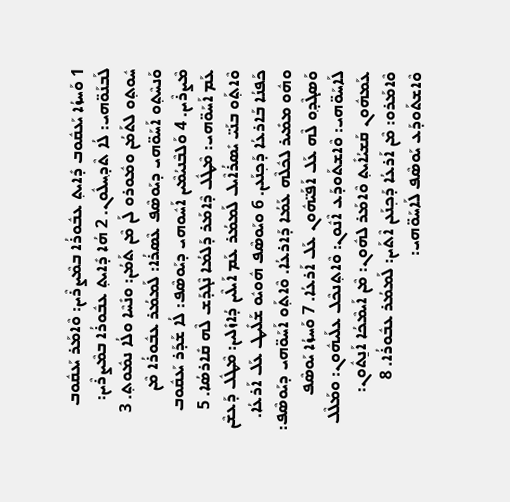1 ܘܰܚܙܳܐ ܝܰܥܩܽܘܒ ܕܺܐܝܬ݂ ܥܒܽܘܪܳܐ ܒܡܶܨܪܶܝܢ: ܘܶܐܡܰܪ ܝܰܥܩܽܘܒ ܠܰܒܢܰܘ̈ܗܝ: ܠܳܐ ܬܶܕ݂ܚܠܽܘܢ. 2 ܗܳܐ ܕܺܐܝܬ݂ ܥܒܽܘܪܳܐ ܒܡܶܨܪܶܝܢ: ܚܽܘܬ݂ܘ ܠܬܰܡܳܢ ܘܡܽܘܪܘ ܠܰܢ ܡܶܢ ܬܰܡܳܢ: ܘܢܺܚܶܐ ܘܠܳܐ ܢܡܽܘܬ݂. 3 ܘܰܢܚܶܬ݂ܘ ܐܰܚܰܘ̈ܗܝ ܕܝܰܘܣܶܦ ܥܶܣܪܳܐ: ܠܰܡܡܳܪ ܥܒܽܘܪܳܐ ܡܶܢ ܡܶܨܪܶܝܢ. 4 ܘܰܠܒܶܢܝܳܡܶܝܢ ܐܰܚܽܘܗܝ ܕܝܰܘܣܶܦ: ܠܳܐ ܫܰܕܰܪ ܝܰܥܩܽܘܒ ܥܰܡ ܐܰܚܰܘ̈ܗܝ: ܡܶܛܽܠ ܕܶܐܡܰܪ ܕܰܠܡܳܐ ܢܶܓܕܰܫ ܠܶܗ ܩܺܐܪܣܳܐ. 5 ܘܶܐܬ݂ܰܘ ܒܢܰܝ̈ ܝܺܣܪܳܐܶܝܠ ܠܰܡܡܳܪ ܥܰܡ ܐܰܝܠܶܝܢ ܕܳܐܙܺܠܝܢ: ܡܶܛܽܠ ܕܰܥܫܶܢ ܟܰܦܢܳܐ ܒܰܐܪܥܳܐ ܕܰܟ݂ܢܰܥܢ. 6 ܘܝܰܘܣܶܦ ܗܽܘܝܽܘ ܫܰܠܺܝܛ ܥܰܠ ܐܰܪܥܳܐ. ܘܗܽܘ ܡܡܺܝܪ ܠܟܽܠܶܗ ܥܰܡܳܐ ܕܰܐܪܥܳܐ. ܘܶܐܬ݂ܰܘ ܐܰܚܰܘ̈ܗܝ ܕܝܰܘܣܶܦ: ܘܰܣܓܶܕ݂ܘ ܠܶܗ ܥܰܠ ܐܰܦܰܝ̈ܗܽܘܢ ܥܰܠ ܐܰܪܥܳܐ. 7 ܘܰܚܙܳܐ ܝܰܘܣܶܦ ܠܰܐܚܰܘ̈ܗܝ: ܘܶܐܫܬܰܘܕܰܥ ܐܶܢܽܘܢ: ܘܶܐܬ݂ܢܟܶܠ ܥܠܰܝܗܽܘܢ: ܘܡܰܠܶܠ ܥܰܡܗܽܘܢ ܩܰܫܝܳܐܺܝܬ݂ ܘܶܐܡܰܪ ܠܗܽܘܢ: ܡܶܢ ܐܰܝܡܶܟܳܐ ܐܰܢ̱ܬܽܘܢ: ܘܶܐܡܰܪܘ: ܡܶܢ ܐܰܪܥܳܐ ܕܰܟ݂ܢܰܥܢ ܐܶܬܰܝܢ: ܠܰܡܡܳܪ ܥܒܽܘܪܳܐ. 8 ܘܶܐܫܬܰܘܕܰܥ ܝܰܘܣܶܦ ܠܰܐܚܰܘ̈ܗܝ: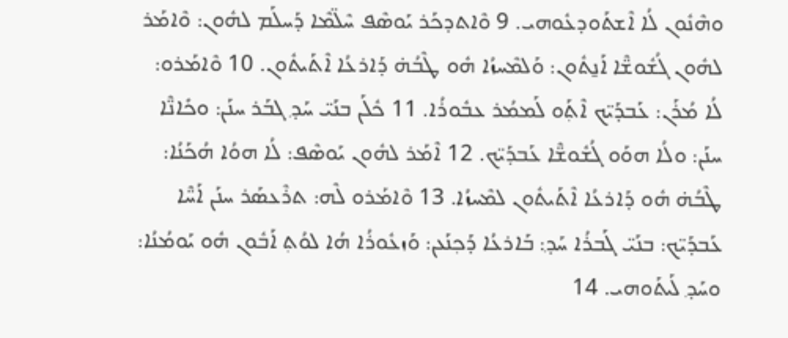ܘܗܶܢܽܘܢ ܠܳܐ ܐܶܫܬܰܘܕܥܽܘܗܝ. 9 ܘܶܐܬܕܟܰܪ ܝܰܘܣܶܦ ܚܶܠ̈ܡܶܐ ܕܰܚܠܰܡ ܠܗܽܘܢ: ܘܶܐܡܰܪ ܠܗܽܘܢ ܓܳܫܽܘܫ̈ܶܐ ܐܰܢ̱ܬܽܘܢ: ܘܰܠܡܶܚܙܳܐ ܗܽܘ ܛܶܒܳܗ̇ ܕܰܐܪܥܳܐ ܐܶܬܰܝܬܽܘܢ. 10 ܘܶܐܡܰܪܘ: ܠܳܐ ܡܳܪܰܢ: ܥܰܒܕܰܝ̈ܟ ܐܶܬ݂ܰܘ ܠܰܡܡܳܪ ܥܒܽܘܪܳܐ. 11 ܟܽܠܰܢ ܒܢܰܝ̈ ܚܰܕ݂ ܓܒܰܪ ܚܢܰܢ: ܘܟܺܐܢ̈ܶܐ ܚܢܰܢ: ܘܠܳܐ ܗܘܰܘ ܓܳܫܽܘܫ̈ܶܐ ܥܰܒܕܰܝ̈ܟ. 12 ܐܶܡܰܪ ܠܗܽܘܢ ܝܰܘܣܶܦ: ܠܳܐ ܗܘܳܐ ܗܳܟܰܢܳܐ: ܛܶܒܳܗ̇ ܗܽܘ ܕܰܐܪܥܳܐ ܐܶܬܰܝܬܽܘܢ ܠܡܶܚܙܳܐ. 13 ܘܶܐܡܰܪܘ ܠܶܗ: ܬܪܶܥܣܰܪ ܚܢܰܢ ܐܰܚ̈ܶܐ ܥܰܒܕܰܝ̈ܟ: ܒܢܰܝ̈ ܓܰܒܪܳܐ ܚܰܕ݂: ܒܰܐܪܥܳܐ ܕܰܟ݂ܢܰܥܢ: ܘܰܙܥܽܘܪܳܐ ܗܳܐ ܠܘܳܬ݂ ܐܰܒܽܘܢ ܗܽܘ ܝܰܘܡܳܢܳܐ: ܘܚܰܕ݂ ܠܰܝܬܰܘܗܝ. 14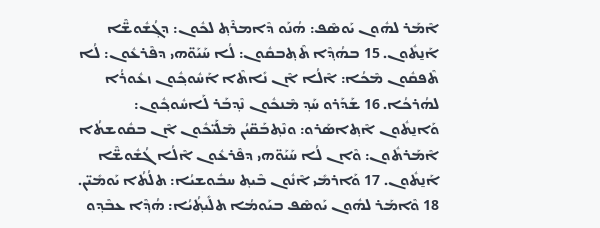ܐܶܡܰܪ ܠܗܽܘܢ ܝܰܘܣܶܦ: ܗܳܢܰܘ ܕܶܐܡܪܶܬ݂ ܠܟܽܘܢ: ܕܓ݂ܳܫܽܘܫ̈ܶܐ ܐܰܢ̱ܬܽܘܢ. 15 ܒܗܳܕ݂ܶܐ ܬܶܬ݂ܒܩܽܘܢ: ܠܳܐ ܚܰܝܰܘ̈ܗܝ ܕܦܶܪܥܽܘܢ: ܠܳܐ ܬܶܦܩܽܘܢ ܡܶܟܳܐ: ܐܶܠܳܐ ܐܶܢ ܢܺܐܬܶܐ ܐܰܚܽܘܟ݂ܽܘܢ ܙܥܽܘܪܳܐ ܠܗܳܪܟܳܐ. 16 ܫܰܕܰܪܘ ܚܰܕ݂ ܡܶܢܟܽܘܢ ܢܶܕ݂ܒܰܪ ܠܰܐܚܽܘܟ݂ܽܘܢ: ܘܰܐܢ̱ܬܽܘܢ ܐܶܬ݂ܐܣܰܪܘ: ܘܢܶܬ݂ܒܰܩ̈ܝܳܢ ܡܶܠܰܝ̈ܟܽܘܢ ܐܶܢ ܒܩܽܘܫܬܳܐ ܐܶܡܰܪܬܽܘܢ: ܘܶܐܢ ܠܳܐ ܚܰܝܰܘ̈ܗܝ ܕܦܶܪܥܽܘܢ ܐܶܠܳܐ ܓܳܫܽܘܫ̈ܶܐ ܐܰܢ̱ܬܽܘܢ. 17 ܘܰܐܪܡܺܝ ܐܶܢܽܘܢ ܒܶܝܬ݂ ܚܒܽܘܫܝܳܐ: ܬܠܳܬܳܐ ܝܰܘܡܺܝ̈ܢ. 18 ܘܶܐܡܰܪ ܠܗܽܘܢ ܝܰܘܣܶܦ ܒܝܰܘܡܳܐ ܬܠܺܝܬ݂ܳܝܳܐ: ܗܳܕ݂ܶܐ ܥܒܶܕ݂ܘ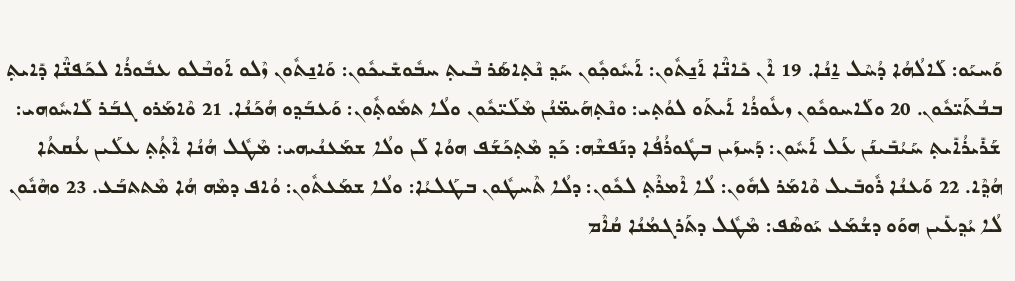ܘܰܚܝܰܘ: ܠܰܐܠܳܗܳܐ ܕܳܚܶܠ ܐ̱ܢܳܐ. 19 ܐܶܢ ܟܺܐܢ̈ܶܐ ܐܰܢ̱ܬܽܘܢ: ܐܰܚܽܘܟ݂ܽܘܢ ܚܰܕ݂ ܢܶܬ݂ܐܣܰܪ ܒܶܝܬ݂ ܚܒܽܘܫܺܝܟܽܘܢ: ܘܰܐܢ̱ܬܽܘܢ ܙܶܠܘ ܐܰܘܒܶܠܘ ܥܒܽܘܪܳܐ ܠܟܰܦܢ̈ܶܐ ܕܺܐܝܬ݂ ܒܒܳܬܰܝ̈ܟܽܘܢ. 20 ܘܠܰܐܚܘܟܽܘܢ ܙܥܽܘܪܳܐ ܐܰܝܬܰܘ ܠܘܳܬ݂ܝ: ܘܢܶܬ݂ܗܰܝܡ̈ܢܳܢ ܡܶܠܰܝ̈ܟܽܘܢ ܘܠܳܐ ܬܡܽܘܬ݂ܽܘܢ: ܘܰܥܒܰܕ݂ܘ ܗܳܟܰܢܳܐ. 21 ܘܶܐܡܰܪܘ ܓܒܰܪ ܠܰܐܚܽܘܗܝ: ܫܰܪܺܝܪܳܐܺܝܬ݂ ܚܰܝܳܒܺܝܢܰܢ ܥܰܠ ܐܰܚܽܘܢ: ܕܰܚܙܰܝܢ ܒܛܽܘܪܳܦܳܐ ܕܢܰܦܫܶܗ: ܟܰܕ݂ ܡܶܬ݂ܟܰܫܰܦ ܗܘܳܐ ܠܰܢ ܘܠܳܐ ܫܡܰܥܢܳܝܗܝ: ܡܶܛܽܠ ܗܳܢܳܐ ܐܶܬ݂ܳܬ݂ ܥܠܰܝܢ ܥܳܩܬܳܐ ܗܳܕ݂ܶܐ. 22 ܘܰܥܢܳܐ ܪܽܘܒܺܝܠ ܘܶܐܡܰܪ ܠܗܽܘܢ: ܠܳܐ ܐܶܡܪܶܬ݂ ܠܟܽܘܢ: ܕܠܳܐ ܬܶܚܛܽܘܢ ܒܛܰܠܝܳܐ: ܘܠܳܐ ܫܡܰܥܬܽܘܢ: ܘܳܐܦ ܕܡܶܗ ܗܳܐ ܡܶܬܬܒܰܥ. 23 ܘܗܶܢܽܘܢ ܠܳܐ ܝܳܕ݂ܥܺܝܢ ܗܘܰܘ ܕܫܳܡܰܥ ܝܰܘܣܶܦ: ܡܶܛܽܠ ܕܬܰܪܓܡܳܢܳܐ ܩܳܐܶܡ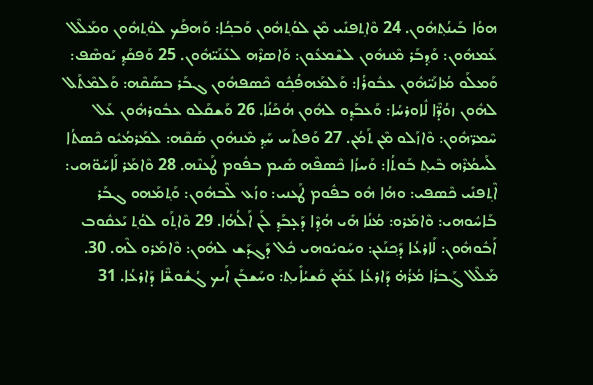ܗܘܳܐ ܒܰܝܢܳܬ݂ܗܽܘܢ. 24 ܘܶܐܬ݂ܦܢܺܝ ܡܶܢ ܠܘܳܬ݂ܗܽܘܢ ܘܰܒܟ݂ܳܐ: ܘܰܗܦܰܟ ܠܘܳܬ݂ܗܽܘܢ ܘܡܰܠܶܠ ܥܰܡܗܽܘܢ: ܘܰܕ݂ܒܰܪ ܡܶܢܗܽܘܢ ܠܫܶܡܥܽܘܢ: ܘܰܐܣܪܶܗ ܠܥܺܢܰܝ̈ܗܽܘܢ. 25 ܘܰܦܩܰܕ݂ ܝܰܘܣܶܦ: ܘܰܡܠܰܘ ܡܳܐܢܰܝ̈ܗܽܘܢ ܥܒܽܘܪܳܐ: ܘܰܠܡܰܗܦܳܟ݂ܽܘ ܟܶܣܦܗܽܘܢ ܓܒܰܪ ܒܣܰܩܶܗ: ܘܰܠܡܶܬܰܠ ܠܗܽܘܢ ܙܘܳܕ̈ܶܐ ܠܽܐܘܪܚܳܐ: ܘܰܥܒܰܕ݂ܘ ܠܗܽܘܢ ܗܳܟܰܢܳܐ. 26 ܘܰܫܩܰܠܘ ܥܒܽܘܪܗܽܘܢ ܥܰܠ ܚܶܡܖ̈ܗܽܘܢ: ܘܶܐܙܰܠܘ ܡܶܢ ܬܰܡܳܢ. 27 ܘܰܦܬܰܚ ܚܰܕ݂ ܡܶܢܗܽܘܢ ܣܰܩܶܗ: ܠܡܰܪܡܳܝܽܘ ܟܶܣܬܳܐ ܠܰܚܡܳܪܶܗ ܒܶܝܬ݂ ܒܰܘܬܳܐ: ܘܰܚܙܳܐ ܟܶܣܦܶܗ ܣܺܝܡ ܒܦܽܘܡ ܛܰܥܢܶܗ. 28 ܘܶܐܡܰܪ ܠܰܐܚܰܘ̈ܗܝ: ܐܶܬ݂ܦܢܺܝ ܟܶܣܦܝ: ܘܗܳܐ ܗܽܘ ܒܦܽܘܡ ܛܰܥܢܝ: ܘܙܳܥ ܠܶܒܗܽܘܢ: ܘܰܬ݂ܡܰܗܘ ܓܒܰܪ ܒܰܐܚܽܘܗܝ: ܘܶܐܡܰܪܘ: ܡܳܢܳܐ ܗܺܝ ܗܳܕ݂ܶܐ ܕܰܥ̣ܒܰܕ݂ ܠܰܢ ܐܰ‌ܠܳܗܳܐ. 29 ܘܶܐܬ݂ܰܘ ܠܘܳܬ݂ ܝܰܥܩܽܘܒ ܐܰܒܽܘܗܽܘܢ: ܠܰܐܪܥܳܐ ܕܰܟ݂ܢܰܥܢ: ܘܚܰܘܝܽܘܗܝ ܟܽܠ ܕܰܓܕܰܫ ܠܗܽܘܢ: ܘܶܐܡܰܪܘ ܠܶܗ. 30. ܡܰܠܶܠ ܓܰܒܪܳܐ ܡܳܪܳܗ̇ ܕܰܐܪܥܳܐ ܥܰܡܰܢ ܩܰܫܝܳܐܺܝܬ݂: ܘܚܰܫܒܰܢ ܐܰܝܟ ܓܳܫܽܘܫ̈ܶܐ ܕܰܐܪܥܳܐ. 31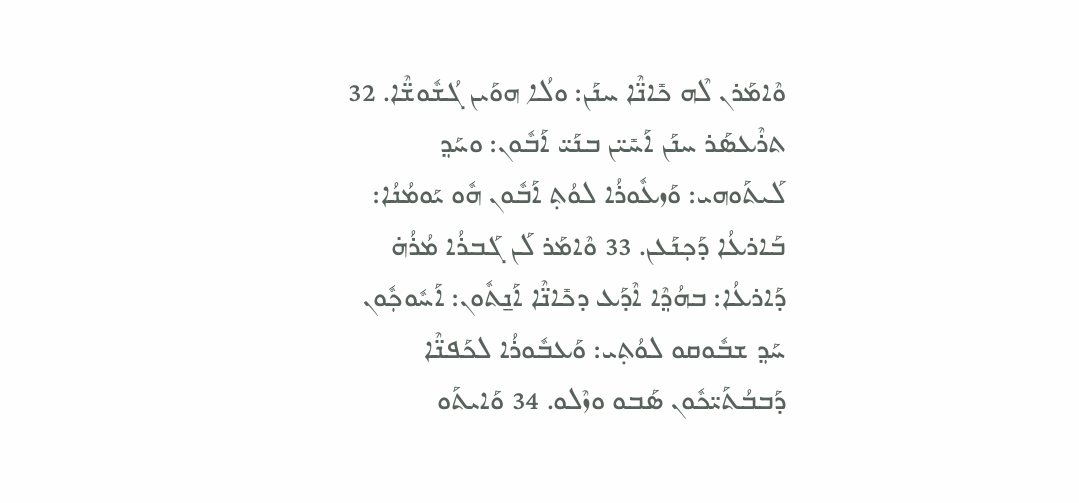ܘܶܐܡܰܪܢ ܠܶܗ ܟܺܐܢ̈ܶܐ ܚܢܰܢ: ܘܠܳܐ ܗܘܰܝܢ ܓܳܫܽܘܫ̈ܶܐ. 32 ܬܪܶܥܣܰܪ ܚܢܰܢ ܐܰܚܺܝ̈ܢ ܒܢܰܝ̈ ܐܰܒܽܘܢ: ܘܚܰܕ݂ ܠܰܝܬܰܘܗܝ: ܘܰܙܥܽܘܪܳܐ ܠܘܳܬ݂ ܐܰܒܽܘܢ ܗܽܘ ܝܰܘܡܳܢܳܐ: ܒܰܐܪܥܳܐ ܕܰܟ݂ܢܰܥܢ. 33 ܘܶܐܡܰܪ ܠܰܢ ܓܰܒܪܳܐ ܡܳܪܳܗ̇ ܕܰܐܪܥܳܐ: ܒܗܳܕ݂ܶܐ ܐܶܕܰܥ ܕܟܺܐܢ̈ܶܐ ܐܰܢ̱ܬܽܘܢ: ܐܰܚܽܘܟ݂ܽܘܢ ܚܰܕ݂ ܫܒܽܘܩܘ ܠܘܳܬ݂ܝ: ܘܰܥܒܽܘܪܳܐ ܠܟܰܦܢ̈ܶܐ ܕܰܒܒܳܬܰܝ̈ܟܽܘܢ ܣܰܒܘ ܘܙܶܠܘ. 34 ܘܰܐܝܬܰܘ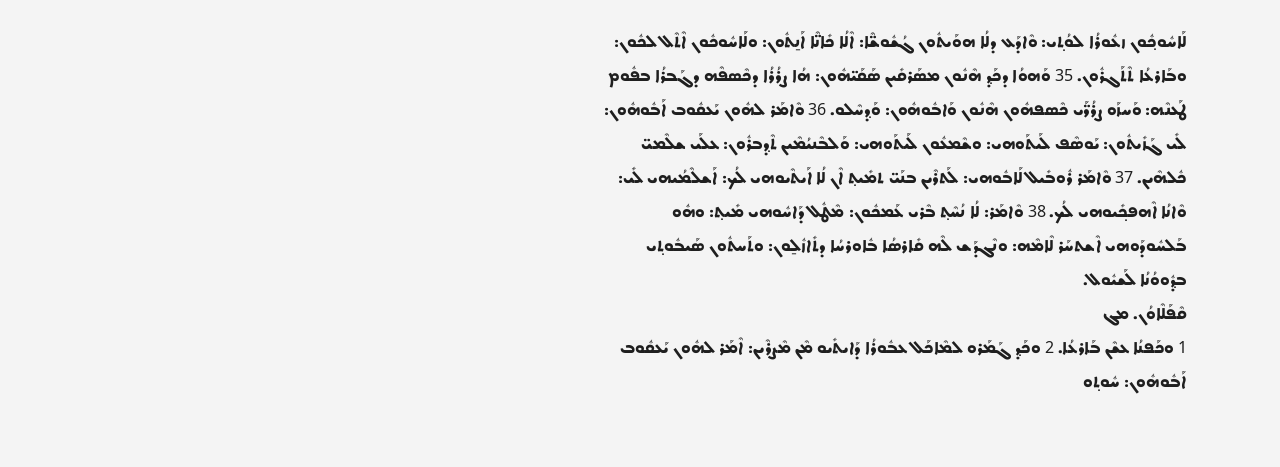ܠܰܐܚܽܘܟ݂ܽܘܢ ܙܥܽܘܪܳܐ ܠܘܳܬ݂ܝ: ܘܶܐܕܰܥ ܕܠܳܐ ܗܘܰܝܬܽܘܢ ܓܳܫܽܘܫ̈ܶܐ: ܐܶܠܳܐ ܟܺܐܢ̈ܶܐ ܐܰܢ̱ܬܽܘܢ: ܘܠܰܐܚܽܘܟܽܘܢ ܐܶܬܶܠ ܠܟܽܘܢ: ܘܒܰܐܪܥܳܐ ܬܶܬܰܓܪܽܘܢ. 35 ܘܰܗܘܳܐ ܕܟܰܕ݂ ܗܶܢܽܘܢ ܡܣܰܪܩܺܝܢ ܣܰܩܰܝ̈ܗܽܘܢ: ܗܳܐ ܨܪܳܪܳܐ ܕܟܶܣܦܶܗ ܕܓܰܒܪܳܐ ܒܦܽܘܡ ܛܰܥܢܶܗ: ܘܰܚܙܰܘ ܨܪܳܖ̈ܰܝ ܟܶܣܦܗܽܘܢ ܗܶܢܽܘܢ ܘܰܐܒܽܘܗܽܘܢ: ܘܰܕ݂ܚܶܠܘ. 36 ܘܶܐܡܰܪ ܠܗܽܘܢ ܝܰܥܩܽܘܒ ܐܰܒܽܘܗܽܘܢ: ܠܺܝ ܓܰܙܺܝܬܽܘܢ: ܝܰܘܣܶܦ ܠܰܝܬܰܘܗܝ: ܘܫܶܡܥܽܘܢ ܠܰܝܬܰܘܗܝ: ܘܰܠܒܶܢܝܳܡܶܝܢ ܬܶܕ݂ܒܪܽܘܢ: ܥܠܰܝ ܫܠܶܡܝ̈ ܟܽܠܗܶܝܢ. 37 ܘܶܐܡܰܪ ܪܽܘܒܺܝܠ ܠܰܐܒܽܘܗܝ: ܠܰܬܪܶܝܢ ܒܢܰܝ̈ ܬܡܺܝܬ݂ ܐܶܢ ܠܳܐ ܐܰܝܬܶܝܘܗܝ ܠܳܟ: ܐܰܫܠܶܡܳܝܗܝ ܠܺܝ: ܘܶܐܢܳܐ ܐܶܗܦܟ݂ܺܝܘܗܝ ܠܳܟ. 38 ܘܶܐܡܰܪ: ܠܳܐ ܢܳܚܶܬ݂ ܒܶܪܝ ܥܰܡܟܽܘܢ: ܡܶܛܽܠ ܕܰܐܚܽܘܗܝ ܡܺܝܬ݂: ܘܗܽܘ ܒܰܠܚܽܘܕܰܘܗܝ ܐܶܫܬܚܰܪ ܠܶܐܡܶܗ: ܘܢܶܓܕܰܫ ܠܶܗ ܩܺܐܪܣܳܐ ܒܽܐܘܪܚܳܐ ܕܬܺܐܙܽܠ̱ܘܢ: ܘܬܰܚܬܽܘܢ ܣܰܝܒܽܘܬ݂ܝ ܒܕ݂ܽܘܘܳܢܳܐ ܠܰܫܝܽܘܠ.
ܩܶܦܰܠܶܐܘܳܢ. ܡܓ
1 ܘܟܰܦܢܳܐ ܥܫܶܢ ܒܰܐܪܥܳܐ. 2 ܘܟܰܕ݂ ܓܰܡܰܪܘ ܠܡܶܐܟܰܠ ܥܒܽܘܪܳܐ ܕܰܐܝܬܺܝܘ ܡܶܢ ܡܶܨܪܶܝܢ: ܐܶܡܰܪ ܠܗܽܘܢ ܝܰܥܩܽܘܒ ܐܰܒܽܘܗܽܘܢ: ܚܽܘܬ݂ܘ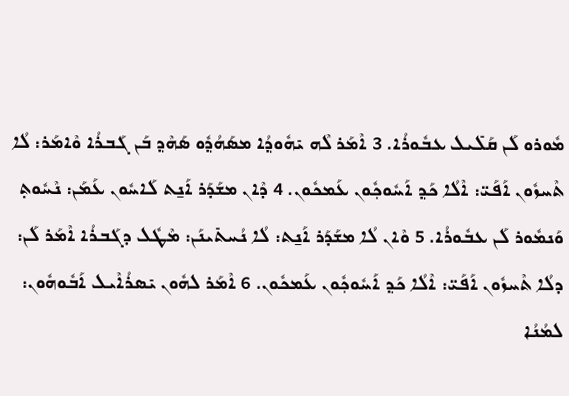ܡܽܘܪܘ ܠܰܢ ܩܰܠܺܝܠ ܥܒܽܘܪܳܐ. 3 ܐܶܡܰܪ ܠܶܗ ܝܺܗܽܘܕ݂ܳܐ ܡܣܰܗܳܕ݂ܽܘ ܣܰܗܶܕ݂ ܒܰܢ ܓܰܒܪܳܐ ܘܶܐܡܰܪ: ܠܳܐ ܬܶܚܙܽܘܢ ܐܰܦܰܝ̈: ܐܶܠܳܐ ܟܰܕ݂ ܐܰܚܽܘܟ݂ܽܘܢ ܥܰܡܟܽܘܢ. 4 ܕܶܐܢ ܡܫܰܕܰܪ ܐܰܢ̱ܬ ܠܰܐܚܽܘܢ ܥܰܡܰܢ: ܢܶܚܽܘܬ݂ ܘܰܢܡܽܘܪ ܠܰܢ ܥܒܽܘܪܳܐ. 5 ܘܶܐܢ ܠܳܐ ܡܫܰܕܰܪ ܐܰܢ̱ܬ: ܠܳܐ ܢܳܚܬܺܝܢܰܢ: ܡܶܛܽܠ ܕܓܰܒܪܳܐ ܐܶܡܰܪ ܠܰܢ: ܕܠܳܐ ܬܶܚܙܽܘܢ ܐܰܦܰܝ̈: ܐܶܠܳܐ ܟܰܕ݂ ܐܰܚܽܘܟ݂ܽܘܢ ܥܰܡܟܽܘܢ. 6 ܐܶܡܰܪ ܠܗܽܘܢ ܝܺܣܪܳܐܶܝܠ ܐܰܒܽܘܗܽܘܢ: ܠܡܳܢܳܐ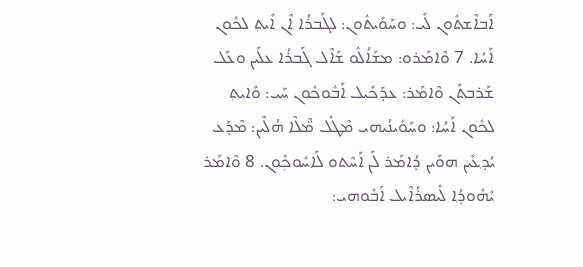ܐܰܒܐܶܫܬܽܘܢ ܠܺܝ: ܘܚܰܘܺܝܬܽܘܢ: ܠܓܰܒܪܳܐ ܐܶܢ ܐܺܝܬ݂ ܠܟܽܘܢ ܐܰܚܳܐ. 7 ܘܶܐܡܰܪܘ: ܡܫܰܐܳܠܽܘ ܫܰܐܶܠ ܓܰܒܪܳܐ ܥܠܰܝܢ ܘܥܰܠ ܫܰܪܒܬܰܢ ܘܶܐܡܰܪ: ܥܕ݂ܰܟܺܝܠ ܐܰܒܽܘܟܽܘܢ ܚܰܝ: ܘܺܐܝܬ݂ ܠܟܽܘܢ ܐܰܚܳܐ: ܘܚܰܘܺܝܢܳܝܗܝ ܡܶܛܽܠ ܡ̈ܶܠܶܐ ܗܳܠܶܝܢ: ܡܶܕܰܥ ܝܳܕ݂ܥܺܝܢ ܗܘܰܝܢ ܕܳܐܡܰܪ ܠܰܢ ܐܰܚܶܬܘ ܠܰܐܚܽܘܟ݂ܽܘܢ. 8 ܘܶܐܡܰܪ ܝܺܗܽܘܕ݂ܳܐ ܠܺܝܣܪܳܐܶܝܠ ܐܰܒܽܘܗܝ: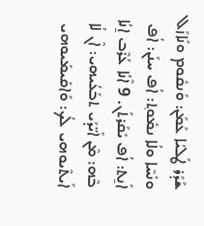ܫܰܕܰܪ ܛܰܠܝܳܐ ܥܰܡܰܢ: ܘܰܢܩܽܘܡ ܘܢܺܐܙܰܠ ܘܢܺܚܶܐ ܘܠܳܐ ܢܡܽܘܬ݂: ܐܳܦ ܚܢܰܢ: ܐܳܦ ܐܰܢ̱ܬ: ܐܳܦ ܝܺܩܰܪܬܰܢ. 9 ܐܶܢܳܐ ܥܳܪܶܒ ܐ̱ܢܳܐ ܒܶܗ: ܡܶܢ ܐܺܝ̈ܕܰܝ ܬܒܰܥܳܝܗܝ: ܐܶܢ ܠܳܐ ܐܰܝܬܶܝܘܗܝ ܠܳܟ: ܘܰܐܩܺܝܡܺܝܘܗܝ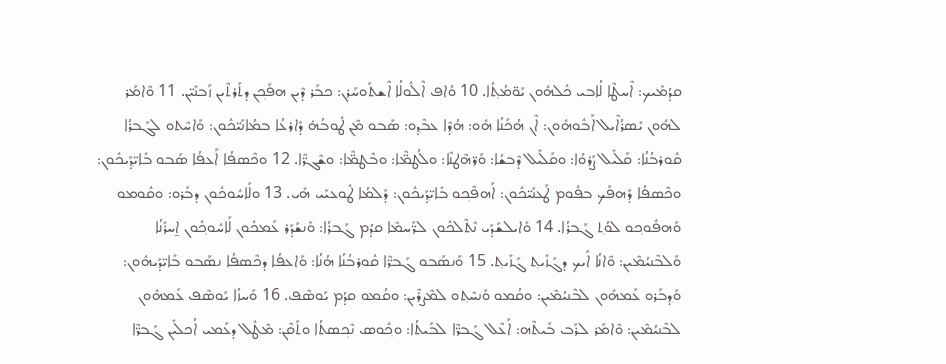ܩܕܳܡܰܝܟ: ܐܶܚܛܶܐ ܠܳܐܒܝ ܟܽܠܗܽܘܢ ܝܰܘ̈ܡܳܬ݂ܳܐ. 10 ܘܳܐܦ ܐܶܠܽܘܠܳܐ ܐܶܫܬܰܘܚܰܪܢ: ܟܒܰܪ ܕܶܝܢ ܗܦܰܟ݂ܢ ܕܬܰܪܬܶܝܢ ܙܰܒܢܺܝ̈ܢ. 11 ܘܶܐܡܰܪ ܠܗܽܘܢ ܝܺܣܪܳܐܶܝܠ ܐܰܒܽܘܗܽܘܢ: ܐܶܢ ܗܳܟܰܢܳܐ ܗܽܘ: ܗܳܕ݂ܶܐ ܥܒܶܕ݂ܘ: ܣܰܒܘ ܡܶܢ ܛܽܘܒܳܗ̇ ܕܰܐܪܥܳܐ ܒܡܳܐܢܰܝ̈ܟܽܘܢ: ܘܰܐܚܶܬܘ ܠܓܰܒܪܳܐ ܩܽܘܪܒܳܢܳܐ: ܩܰܠܺܝܠ ܨܰܪܘܳܐ: ܘܩܰܠܺܝܠ ܕܶܒܫܳܐ: ܘܰܖ̈ܗܶܛܢܶܐ: ܘܠܳܛܡ̈ܶܐ: ܘܒܶܛܡ̈ܶܐ: ܘܫܶܓܖ̈ܶܐ. 12 ܘܟܶܣܦܳܐ ܐܰܥܦܳܐ ܣܰܒܘ ܒܺܐܝ̈ܕ݂ܰܝܟܽܘܢ: ܘܟܶܣܦܳܐ ܕܰܗܦܰܟ ܒܦܽܘܡ ܛܰܥܢܰܝ̈ܟܽܘܢ: ܐܰܗܦܶܟ݂ܘ ܒܺܐܝ̈ܕ݂ܰܝܟܽܘܢ: ܕܰܠܡܳܐ ܛܽܘܥܝܰܝ ܗܺܝ. 13 ܘܠܰܐܚܽܘܟܽܘܢ ܕܒܰܪܘ: ܘܩܽܘܡܘ ܘܰܗܦܽܘܟ݂ܘ ܠܘܳܬ݂ ܓܰܒܪܳܐ. 14 ܘܺܐܝܠܫܰܕܰܝ ܢܶܬܶܠܟܽܘܢ ܠܖ̈ܰܚܡܶܐ ܩܕܳܡ ܓܰܒܪܳܐ: ܘܰܢܫܰܕܰܪ ܥܰܡܟܽܘܢ ܠܰܐܚܽܘܟ݂ܽܘܢ ܐ̱ܚܪܺܢܳܐ ܘܰܠܒܶܢܝܳܡܶܝܢ: ܘܶܐܢܳܐ ܐܰܝܟ ܕܓܰܙܺܝܬ݂ ܓܰܙܺܝܬ݂. 15 ܘܰܢܣܰܒܘ ܓܰܒܖ̈ܶܐ ܩܽܘܪܒܳܢܳܐ ܗܳܢܳܐ: ܘܰܐܥܦܳܐ ܕܟܶܣܦܳܐ ܢܣܰܒܘ ܒܺܐܝ̈ܕܰܝܗܽܘܢ: ܘܰܕ݂ܒܰܪܘ ܥܰܡܗܽܘܢ ܠܒܶܢܝܳܡܶܝܢ: ܘܩܳܡܘ ܘܰܢܚܶܬ݂ܘ ܠܡܶܨܪܶܝܢ: ܘܩܳܡܘ ܩܕܳܡ ܝܰܘܣܶܦ. 16 ܘܰܚܙܳܐ ܝܰܘܣܶܦ ܥܰܡܗܽܘܢ ܠܒܶܢܝܳܡܶܝܢ: ܘܶܐܡܰܪ ܠܪܰܒ ܒܰܝܬܶܗ: ܐܰܥܶܠ ܓܰܒܖ̈ܶܐ ܠܒܰܝܬܳܐ: ܘܟ݂ܽܘܣ ܢܶܟ݂ܣܬܳܐ ܘܬܰܩܶܢ: ܡܶܛܽܠ ܕܥܰܡܝ ܐܳܟܠܺܝܢ ܓܰܒܖ̈ܶܐ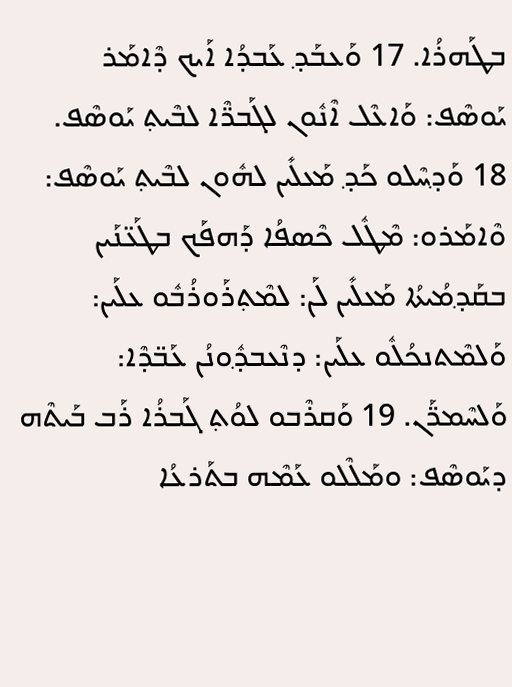ܒܛܰܗܪܳܐ. 17 ܘܰܥܒܰܕ݂ ܥܰܒܕܳܐ ܐܰܝܟ ܕܶܐܡܰܪ ܝܰܘܣܶܦ: ܘܰܐܥܶܠ ܐܶܢܽܘܢ ܠܓܰܒܖ̈ܶܐ ܠܒܶܝܬ݂ ܝܰܘܣܶܦ. 18 ܘܰܕ݂ܚܶܠܘ ܟܰܕ݂ ܡܰܥܠܺܝܢ ܠܗܽܘܢ ܠܒܶܝܬ݂ ܝܰܘܣܶܦ: ܘܶܐܡܰܪܘ: ܡܶܛܽܠ ܟܶܣܦܳܐ ܕܰܗܦܰܟ ܒܛܰܥ̈ܢܰܝܢ ܒܩܰܕ݂ܡܳܝܬܳܐ ܡܰܥܠܺܝܢ ܠܰܢ: ܠܡܶܬ݂ܪܰܘܪܳܒܽܘ ܥܠܰܝܢ: ܘܰܠܡܶܬܢܟܳܠܽܘ ܥܠܰܝܢ: ܕܢܶܥܒܕ݂ܽܘܢܳܢ ܥܰܒ̈ܕܶܐ: ܘܰܠܚܶܡܖ̈ܰܢ. 19 ܘܰܩܪܶܒܘ ܠܘܳܬ݂ ܓܰܒܪܳܐ ܪܰܒ ܒܰܝܬܶܗ ܕܝܰܘܣܶܦ: ܘܡܰܠܶܠܘ ܥܰܡܶܗ ܒܬܰܪܥܳܐ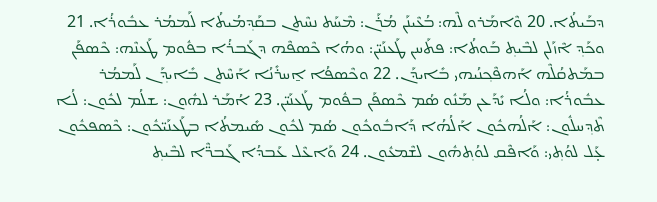ܕܒܰܝܬܳܐ. 20 ܘܶܐܡܰܪܘ ܠܶܗ: ܒܳܥܶܝܢܰܢ ܡܳܪܰܢ: ܡܶܚܰܬ ܢܚܶܬܢ ܒܩܰܕ݂ܡܳܝܬܳܐ ܠܰܡܡܳܪ ܥܒܽܘܪܳܐ. 21 ܘܟܰܕ݂ ܐܶܙܰܠܢ ܠܒܶܝܬ݂ ܒܰܘܬܳܐ: ܦܬܰܚܢ ܛܰܥܢܰܝ̈ܢ: ܘܗܳܐ ܟܶܣܦܶܗ ܕܓܰܒܪܳܐ ܒܦܽܘܡ ܛܰܥܢܶܗ: ܟܶܣܦܰܢ ܒܡܰܬܩܳܠܶܗ ܐܰܗܦܶܟ݂ܢܳܝܗܝ ܒܺܐܝܕܰܢ. 22 ܘܟܶܣܦܳܐ ܐ̱ܚܪܺܢܳܐ ܐܰܚܶܬܢ ܒܺܐܝܕ݂ܰܢ ܠܰܡܡܳܪ ܥܒܽܘܪܳܐ: ܘܠܳܐ ܝܺܕܰܥܢ ܡܰܢܽܘ ܣܳܡ ܟܶܣܦܰܢ ܒܦܽܘܡ ܛܰܥܢܰܝ̈ܢ. 23 ܐܳܡܰܪ ܠܗܽܘܢ: ܫܠܳܡ ܠܟܽܘܢ: ܠܳܐ ܬܶܕ݂ܚܠܽܘܢ: ܐܰܠܳܗܟܽܘܢ ܐܰ‌ܠܳܗܳܐ ܕܰܐܒܽܘܟܽܘܢ ܣܳܡ ܠܟܽܘܢ ܣܺܝܡܬܳܐ ܒܛܰܥܢܰܝ̈ܟܽܘܢ: ܟܶܣܦܟܽܘܢ ܥ̣ܰܠ ܠܘܳܬ݂ܝ: ܘܰܐܦܶܩ ܠܘܳܬ݂ܗܽܘܢ ܠܫܶܡܥܽܘܢ. 24 ܘܰܐܥܶܠ ܥܰܒܕܳܐ ܓܰܒܖ̈ܶܐ ܠܒܶܝܬ݂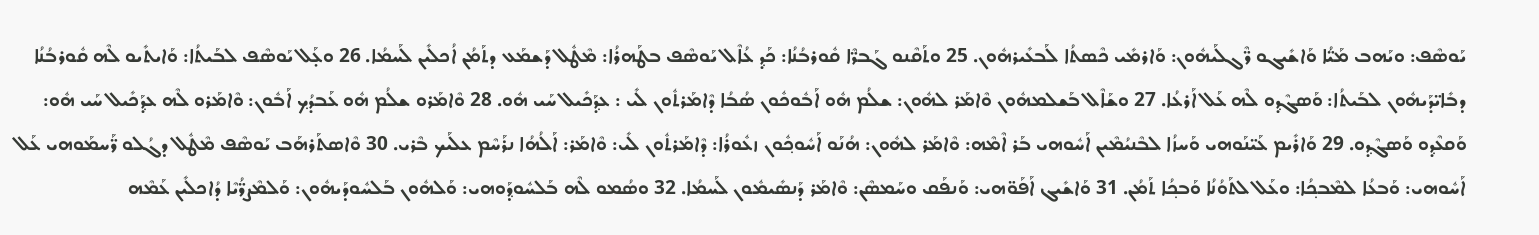ܝܰܘܣܶܦ: ܘܝܰܗܒ ܡܰܝ̈ܳܐ ܘܰܐܫܺܝܓܘ ܖ̈ܶܓܠܰܝܗܽܘܢ: ܘܰܐܪܡܺܝ ܟܶܣܬܳܐ ܠܰܒܥܺܝܪܗܽܘܢ. 25 ܘܬܰܩܶܢܘ ܓܰܒܖ̈ܶܐ ܩܽܘܪܒܳܢܳܐ: ܟܰܕ݂ ܥܳܐܶܠ ܝܰܘܣܶܦ ܒܛܰܗܪܳܐ: ܡܶܛܽܠ ܕܰܫܡܰܥ ܕܬܰܡܳܢ ܐܳܟܠܺܝܢ ܠܰܚܡܳܐ. 26 ܘܥ̣ܰܠ ܝܰܘܣܶܦ ܠܒܰܝܬܳܐ: ܘܰܐܝܬܺܝܘ ܠܶܗ ܩܽܘܪܒܳܢܳܐ ܕܒܺܐܝ̈ܕܰܝܗܽܘܢ ܠܒܰܝܬܳܐ: ܘܰܣܓܶܕ݂ܘ ܠܶܗ ܥܰܠ ܐܰܪܥܳܐ. 27 ܘܫܰܐܶܠ ܒܰܫܠܡܗܽܘܢ ܘܶܐܡܰܪ ܠܗܽܘܢ: ܫܠܳܡ ܗܽܘ ܐܰܒܽܘܟܽܘܢ ܣܳܒܳܐ ܕܶܐܡܰܪܬܽܘܢ ܠܺܝ : ܥܕ݂ܰܟܺܝܠ ܚܰܝ ܗܽܘ. 28 ܘܶܐܡܰܪܘ ܫܠܳܡ ܗܽܘ ܥܰܒܕܳܟ݂ ܐܰܒܽܘܢ: ܘܶܐܡܰܪܘ ܠܶܗ ܥܕ݂ܰܟܺܝܠ ܚܰܝ ܗܽܘ: ܘܰܩܥܶܕ݂ܘ ܘܰܣܓܶܕ݂ܘ. 29 ܘܰܐܪܺܝܡ ܥܰܝ̈ܢܰܘܗܝ ܘܰܚܙܳܐ ܠܒܶܢܝܳܡܶܝܢ ܐܰܚܽܘܗܝ ܒܰܪ ܐܶܡܶܗ: ܘܶܐܡܰܪ ܠܗܽܘܢ: ܗܳܢܰܘ ܐܰܚܽܘܟ݂ܽܘܢ ܙܥܽܘܪܳܐ: ܕܶܐܡܰܪܬܽܘܢ ܠܺܝ: ܘܶܐܡܰܪ: ܐܰ‌ܠܳܗܳܐ ܢܪܰܚܶܡ ܥܠܰܝܟ ܒܶܪܝ. 30 ܘܶܐܣܬܰܪܗܰܒ ܝܰܘܣܶܦ ܡܶܛܽܠ ܕܓܳܠܘ ܖ̈ܰܚܡܰܘܗܝ ܥܰܠ ܐܰܚܽܘܗܝ: ܘܰܒܥܳܐ ܠܡܶܒܟ݂ܳܐ: ܘܥܰܠ ܠܬܰܘܳܢܳܐ ܘܰܒܟ݂ܳܐ ܬܰܡܳܢ. 31 ܘܰܐܫܺܝܓ ܐܰܦܰܘ̈ܗܝ: ܘܰܢܦܰܩ ܘܚܰܡܣܶܢ: ܘܶܐܡܰܪ ܕܰܢܣܺܝܡܽܘܢ ܠܰܚܡܳܐ. 32 ܘܣܳܡܘ ܠܶܗ ܒܰܠܚܽܘܕ݂ܰܘܗܝ: ܘܰܠܗܽܘܢ ܒܰܠܚܽܘܕܰܝܗܽܘܢ: ܘܰܠܡܶܨܖ̈ܳܝܶܐ ܕܳܐܟܠܺܝܢ ܥܰܡܶܗ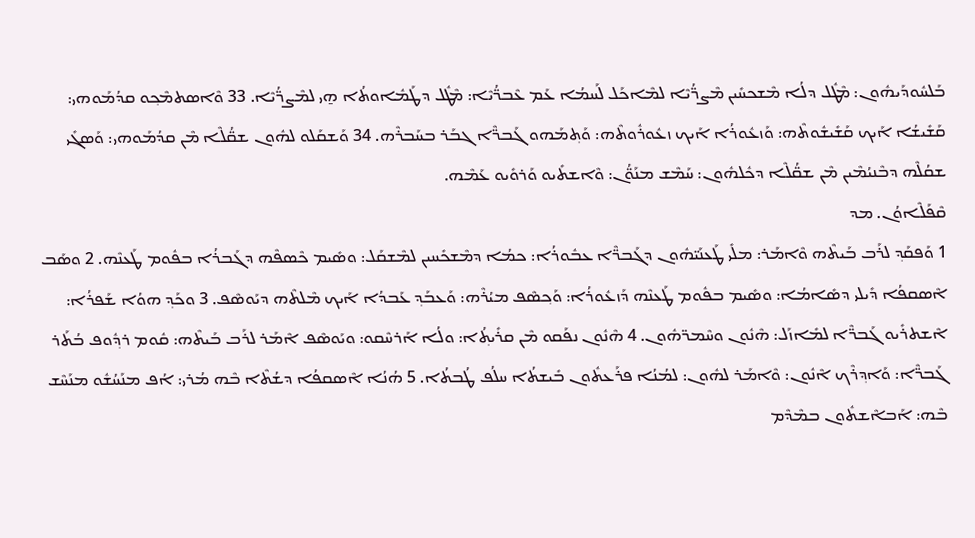ܒܰܠܚܽܘܕܰܝܗܽܘܢ: ܡܶܛܽܠ ܕܠܳܐ ܡܶܫܟܚܺܝܢ ܡܶܨܖ̈ܳܝܶܐ ܠܡܶܐܟܰܠ ܠܰܚܡܳܐ ܥܰܡ ܥܶܒܖ̈ܳܝܶܐ: ܡܶܛܽܠ ܕܛܰܡܽܐܘܬܳܐ ܗ̱ܝ ܠܡܶܨܖ̈ܳܝܶܐ. 33 ܘܶܐܣܬܡܶܟ݂ܘ ܩܕܳܡܰܘܗܝ: ܩܰܫܺܝܫܳܐ ܐܰܝܟ ܩܰܫܺܝܫܽܘܬܶܗ: ܘܰܙܥܽܘܪܳܐ ܐܰܝܟ ܙܥܽܘܪܽܘܬܶܗ: ܘܰܬ݂ܡܰܗܘ ܓܰܒܖ̈ܶܐ ܓܒܰܪ ܒܚܰܒܪܶܗ. 34 ܘܰܫܩܰܠܘ ܠܗܽܘܢ ܫܩ̈ܳܠܶܐ ܡܶܢ ܩܕܳܡܰܘܗܝ: ܘܰܣܓܺܝ ܫܩܳܠܶܗ ܕܒܶܢܝܳܡܶܝܢ ܡܶܢ ܫܩ̈ܳܠܶܐ ܕܟܽܠܗܽܘܢ: ܚܰܡܶܫ ܡܢܰܘ̈ܳܢ: ܘܶܐܫܬܺܝܘ ܘܰܪܘܺܝܘ ܥܰܡܶܗ.
ܩܶܦܰܠܶܐܘܳܢ. ܡܕ
1 ܘܰܦܩܰܕ݂ ܠܪܰܒ ܒܰܝܬܶܗ ܘܶܐܡܰܪ: ܡܠܺܝ ܛܰܥܢܰܝ̈ܗܽܘܢ ܕܓܰܒܖ̈ܶܐ ܥܒܽܘܪܳܐ: ܟܡܳܐ ܕܡܶܫܟܺܚܝܢ ܠܡܶܫܩܰܠ: ܘܣܺܝܡ ܟܶܣܦܶܗ ܕܓܰܒܪܳܐ ܒܦܽܘܡ ܛܰܥܢܶܗ. 2 ܘܣܰܒ ܐܶܣܩܦܳܐ ܕܺܝܠܝ ܕܣܺܐܡܳܐ: ܘܣܺܝܡ ܒܦܽܘܡ ܛܰܥܢܶܗ ܕܰܙܥܽܘܪܳܐ: ܘܰܟ݂ܣܶܦ ܡܝܳܪܶܗ: ܘܰܥܒܰܕ݂ ܥܰܒܕܳܐ ܐܰܝܟ ܡܶܠܬܶܗ ܕܝܰܘܣܶܦ. 3 ܘܟܰܕ݂ ܗܘܳܐ ܫܰܦܪܳܐ: ܐܶܫܬܪܺܝܘ ܓܰܒܖ̈ܶܐ ܠܡܺܐܙܰܠ: ܗܶܢܽܘܢ ܘܚܶܡܖ̈ܗܽܘܢ. 4 ܗܶܢܽܘܢ ܢܦܰܩܘ ܡܶܢ ܩܪܺܝܬ݂ܳܐ: ܘܠܳܐ ܐܰܪܚܶܩܘ: ܘܝܰܘܣܶܦ ܐܶܡܰܪ ܠܪܰܒ ܒܰܝܬܶܗ: ܩܽܘܡ ܪܕ݂ܽܘܦ ܒܳܬܰܪ ܓܰܒܖ̈ܶܐ: ܘܰܐܕ݂ܪܶܟ ܐܶܢܽܘܢ: ܘܶܐܡܰܪ ܠܗܽܘܢ: ܠܡܳܢܳܐ ܦܪܰܥܬܽܘܢ ܒܺܝܫܬܳܐ ܚܠܳܦ ܛܳܒܬܳܐ. 5 ܗܳܢܳܐ ܐܶܣܩܦܳܐ ܕܫܳܬܶܐ ܒܶܗ ܡܳܪܝ: ܐܳܦ ܡܢܰܚܳܫܽܘ ܡܢܰܚܶܫ ܒܶܗ: ܐܰܒܐܶܫܬܽܘܢ ܒܡܶܕܶܡ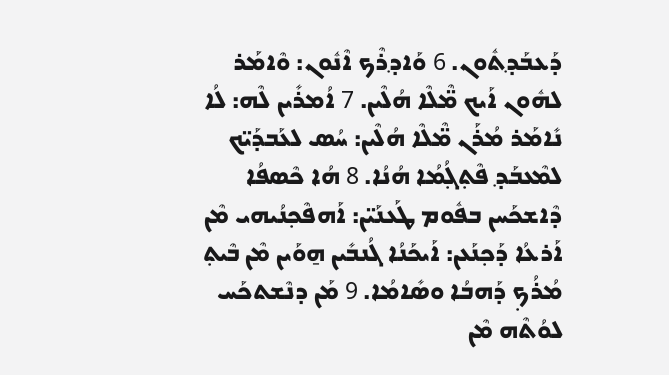ܕܰܥܒܰܕ݂ܬܽܘܢ. 6 ܘܰܐܕ݂ܪܶܟ ܐܶܢܽܘܢ: ܘܶܐܡܰܪ ܠܗܽܘܢ ܐܰܝܟ ܡ̈ܶܠܶܐ ܗܳܠܶܝܢ. 7 ܐܳܡܪܺܝܢ ܠܶܗ: ܠܳܐ ܢܺܐܡܰܪ ܡܳܪܰܢ ܡ̈ܶܠܶܐ ܗܳܠܶܝܢ: ܚܳܣ ܠܥܰܒܕܰܝ̈ܟ ܠܡܶܥܒܰܕ݂ ܦܶܬ݂ܓ݂ܳܡܳܐ ܗܳܢܳܐ. 8 ܗܳܐ ܟܶܣܦܳܐ ܕܶܐܫܟܰܚܢ ܒܦܽܘܡ ܛܰܥܢܰܝ̈ܢ: ܐܰܗܦܶܟ݂ܢܳܝܗܝ ܡܶܢ ܐܰܪܥܳܐ ܕܰܟ݂ܢܰܥܢ: ܐܰܝܟܰܢܳܐ ܓܳܢܒܺܝܢ ܗ̱ܘܰܝܢ ܡܶܢ ܒܶܝܬ݂ ܡܳܪܳܟ݂ ܕܰܗܒܳܐ ܘܣܺܐܡܳܐ. 9 ܡܰܢ ܕܢܶܫܬܟܰܚ ܠܘܳܬܶܗ ܡܶܢ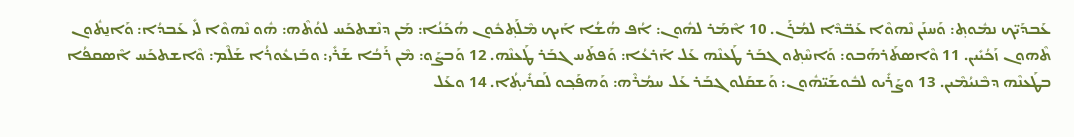ܥܰܒܕܰܝ̈ܟ ܢܡܽܘܬ݂: ܘܰܚܢܰܢ ܢܶܗܘܶܐ ܥܰܒ̈ܕܶܐ ܠܡܳܪܰܢ. 10 ܐܶܡܰܪ ܠܗܽܘܢ: ܐܳܦ ܗܳܫܳܐ ܐܰܝܟ ܡܶܠܰܬ݂ܟܽܘܢ ܗܳܟܰܢܳܐ: ܡܰܢ ܕܢܶܫܬܟܰܚ ܠܘܳܬܶܗ: ܗܽܘ ܢܶܗܘܶܐ ܠܺܝ ܥܰܒܕܳܐ: ܘܰܐܢ̱ܬܽܘܢ ܬܶܗܘܢ ܙܰܟܳܝܺܝܢ. 11 ܘܶܐܣܬܰܪܗܰܒܘ: ܘܰܐܚܶܬ݂ܘ ܓܒܰܪ ܛܰܥܢܶܗ ܥܰܠ ܐܰܪܥܳܐ: ܘܰܦܬܰܚ ܓܒܰܪ ܛܰܥܢܶܗ. 12 ܘܰܒܨܰܘ: ܡܶܢ ܪܰܒܳܐ ܫܰܪܺܝ: ܘܒܰܙܥܽܘܪܳܐ ܫܰܠܶܡ: ܘܶܐܫܬܟܰܚ ܐܶܣܩܦܳܐ ܒܛܰܥܢܶܗ ܕܒܶܢܝܳܡܶܝܢ. 13 ܘܨܰܪܺܝܘ ܠܒܽܘܫܰܝ̈ܗܽܘܢ: ܘܰܫܩܰܠܘ ܓܒܰܪ ܥܰܠ ܚܡܳܪܶܗ: ܘܰܗܦܰܟ݂ܘ ܠܰܩܪܺܝܬ݂ܳܐ. 14 ܘܥܰܠ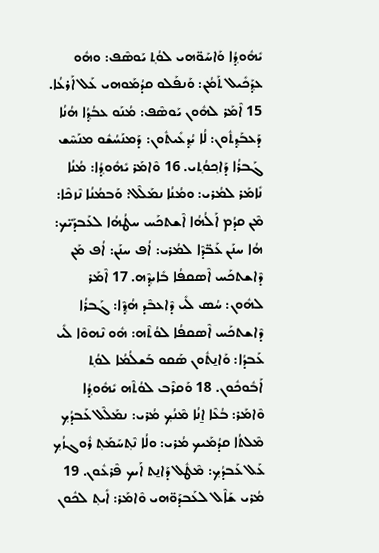ܝܺܗܽܘܕ݂ܳܐ ܘܰܐܚܰܘ̈ܗܝ ܠܘܳܬ݂ ܝܰܘܣܶܦ: ܘܗܽܘ ܥܕ݂ܰܟܺܝܠ ܬܰܡܳܢ: ܘܰܢܦܰܠܘ ܩܕܳܡܰܘܗܝ ܥܰܠ ܐܰܪܥܳܐ. 15 ܐܶܡܰܪ ܠܗܽܘܢ ܝܰܘܣܶܦ: ܡܳܢܰܘ ܥܒܳܕ݂ܳܐ ܗܳܢܳܐ ܕܰܥܒܰܕ݂ܬܽܘܢ: ܠܳܐ ܝܳܕ݂ܥܺܝܬܽܘܢ: ܕܰܡܢܰܚܳܫܽܘ ܡܢܰܚܶܫ ܓܰܒܪܳܐ ܕܰܐܟ݂ܘܳܬ݂ܝ. 16 ܘܶܐܡܰܪ ܝܺܗܽܘܕ݂ܳܐ: ܡܳܢܳܐ ܢܺܐܡܰܪ ܠܡܳܪܝ: ܘܡܳܢܳܐ ܢܡܰܠܶܠ: ܘܰܒܡܳܢܳܐ ܢܶܙܟܶܐ: ܡܶܢ ܩܕܳܡ ܐܰ‌ܠܳܗܳܐ ܐܶܫܬܟܰܚ ܚܛܳܗܳܐ ܠܥܰܒܕܰܝ̈ܟ: ܗܳܐ ܚܢܰܢ ܥܰܒ̈ܕܶܐ ܠܡܳܪܝ: ܐܳܦ ܚܢܰܢ: ܐܳܦ ܡܰܢ ܕܶܐܫܬܟܰܚ ܐܶܣܩܦܳܐ ܒܺܐܝܕ݂ܶܗ. 17 ܐܶܡܰܪ ܠܗܽܘܢ: ܚܳܣ ܠܺܝ ܕܶܐܥܒܶܕ ܗܳܕ݂ܶܐ: ܓܰܒܪܳܐ ܕܶܐܫܬܟܰܚ ܐܶܣܩܦܳܐ ܠܘܳܬܶܗ: ܗܽܘ ܢܶܗܘܶܐ ܠܺܝ ܥܰܒܕܳܐ: ܘܰܐܢ̱ܬܽܘܢ ܣܰܩܘ ܒܰܫܠܳܡܳܐ ܠܘܳܬ݂ ܐܰܒܽܘܟܽܘܢ. 18 ܘܰܩܪܶܒ ܠܘܳܬܶܗ ܝܺܗܽܘܕ݂ܳܐ ܘܶܐܡܰܪ: ܒܳܥܶܐ ܐ̱ܢܳܐ ܡܶܢܳܟ݂ ܡܳܪܝ: ܢܡܰܠܶܠ ܥܰܒܕܳܟ݂ ܡܶܠܬܳܐ ܩܕܳܡܰܝܟ ܡܳܪܝ: ܘܠܳܐ ܢܶܬ݂ܚܰܡܰܬ݂ ܪܽܘܓܙܳܟ݂ ܥܰܠ ܥܰܒܕܳܟ݂: ܡܶܛܽܠ ܕܰܐܢ̱ܬ ܐܰܝܟ ܦܶܪܥܽܘܢ. 19 ܡܳܪܝ ܫܰܐܶܠ ܠܥܰܒܕܰܘ̈ܗܝ ܘܶܐܡܰܪ: ܐܺܝܬ݂ ܠܟܽܘܢ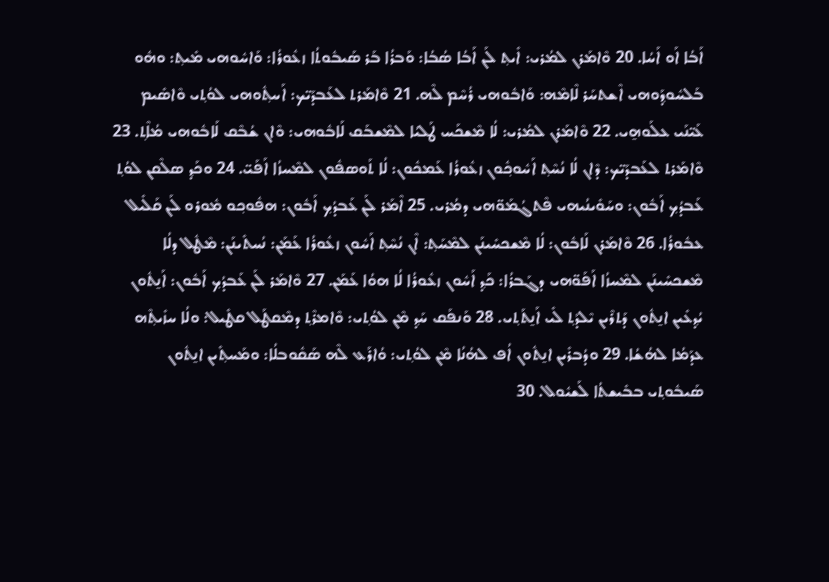ܐܰܒܳܐ ܐܰܘ ܐܰܚܳܐ. 20 ܘܶܐܡܰܪܢ ܠܡܳܪܝ: ܐܺܝܬ݂ ܠܰܢ ܐܰܒܳܐ ܣܳܒܳܐ: ܘܰܒܪܳܐ ܒܰܪ ܣܰܝܒܽܘܬܳܐ ܙܥܽܘܪܳܐ: ܘܰܐܚܽܘܗܝ ܡܺܝܬ݂: ܘܗܽܘ ܒܰܠܚܽܘܕ݂ܰܘܗܝ ܐܶܫܬܚܰܪ ܠܶܐܡܶܗ: ܘܰܐܒܽܘܗܝ ܪܳܚܶܡ ܠܶܗ. 21 ܘܶܐܡܰܪܬ ܠܥܰܒܕܰܝ̈ܟ: ܐܰܚܬ݂ܽܘܗܝ ܠܘܳܬ݂ܝ ܘܶܐܣܺܝܡ ܥܰܝ̈ܢܰܝ ܥܠܰܘܗ̱ܝ. 22 ܘܶܐܡܰܪܢ ܠܡܳܪܝ: ܠܳܐ ܡܶܫܟܰܚ ܛܰܠܝܳܐ ܠܡܶܫܒܰܩ ܠܰܐܒܽܘܗܝ: ܘܶܐܢ ܫܳܒܶܩ ܠܰܐܒܽܘܗܝ ܡܳܐܶܬ݂. 23 ܘܶܐܡܰܪܬ ܠܥܰܒܕܰܝ̈ܟ: ܕܶܐܢ ܠܳܐ ܢܳܚܶܬ݂ ܐܰܚܽܘܟ݂ܽܘܢ ܙܥܽܘܪܳܐ ܥܰܡܟܽܘܢ: ܠܳܐ ܬܰܘܣܦܽܘܢ ܠܡܶܚܙܳܐ ܐܰܦܰܝ̈. 24 ܘܟܰܕ݂ ܣܠܶܩܢ ܠܘܳܬ݂ ܥܰܒܕܳܟ݂ ܐܰܒܽܘܢ: ܘܚܰܘܺܝܢܳܝܗܝ ܦܶܬܓܳܡܰܘ̈ܗܝ ܕܡܳܪܝ. 25 ܐܶܡܰܪ ܠܰܢ ܥܰܒܕܳܟ݂ ܐܰܒܽܘܢ: ܗܦܽܘܟ݂ܘ ܡܽܘܪܘ ܠܰܢ ܩܰܠܺܝܠ ܥܒܽܘܪܳܐ. 26 ܘܶܐܡܰܪܢ ܠܰܐܒܽܘܢ: ܠܳܐ ܡܶܫܟܚܺܝܢܰܢ ܠܡܶܚܰܬ݂: ܐܶܢ ܢܳܚܶܬ݂ ܐܰܚܽܘܢ ܙܥܽܘܪܳܐ ܥܰܡܰܢ: ܢܳܚܬܺܝܢܰܢ: ܡܶܛܽܠ ܕܠܳܐ ܡܶܫܟܚܺܝܢܰܢ ܠܡܶܚܙܳܐ ܐܰܦܰܘ̈ܗܝ ܕܓܰܒܪܳܐ: ܟܰܕ݂ ܐܰܚܽܘܢ ܙܥܽܘܪܳܐ ܠܳܐ ܗܘܳܐ ܥܰܡܰܢ. 27 ܘܶܐܡܰܪ ܠܰܢ ܥܰܒܕܳܟ݂ ܐܰܒܽܘܢ: ܐܰܢ̱ܬܽܘܢ ܝܳܕ݂ܥܺܝܢ ܐܢ̱ܬܽܘܢ ܕܰܬܪܶܝܢ ܝܶܠܕܰܬ݂ ܠܺܝ ܐܰܢ̱ܬܰܬ݂ܝ. 28 ܘܰܢܦܰܩ ܚܰܕ݂ ܡܶܢ ܠܘܳܬ݂ܝ: ܘܶܐܡܪܶܬ݂ ܕܡܶܩܛܰܠ ܩܛܺܝܠ: ܘܠܳܐ ܚܙܺܝܬ݂ܶܗ ܥܕܰܡܳܐ ܠܗܳܫܳܐ. 29 ܘܕܳܒܪܺܝܢ ܐܢ̱ܬܽܘܢ ܐܳܦ ܠܗܳܢܳܐ ܡܶܢ ܠܘܳܬ݂ܝ: ܘܳܐܪܰܥ ܠܶܗ ܣܰܩܽܘܒܠܳܐ: ܘܡܰܚܬ݂ܺܝܢ ܐܢ̱ܬܽܘܢ ܣܰܝܒܽܘܬ݂ܝ ܒܒܺܝܫܬܳܐ ܠܰܫܝܽܘܠ. 30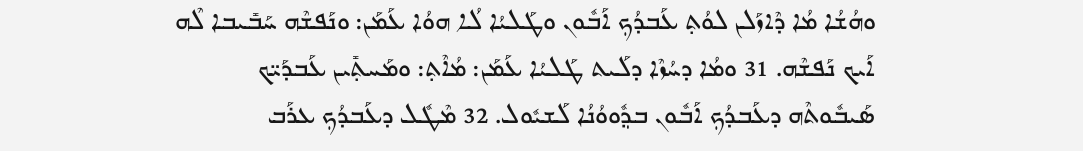ܘܗܳܫܳܐ ܡܳܐ ܕܶܐܙܰܠܢ ܠܘܳܬ݂ ܥܰܒܕܳܟ݂ ܐܰܒܽܘܢ ܘܛܰܠܝܳܐ ܠܳܐ ܗܘܳܐ ܥܰܡܰܢ: ܘܢܰܦܫܶܗ ܚܰܒܺܝܒܐ ܠܶܗ ܐܰܝܟ ܢܰܦܫܶܗ. 31 ܘܡܳܐ ܕܚܳܙܶܐ ܕܠܰܝܬ ܛܰܠܝܳܐ ܥܰܡܰܢ: ܡܳܐܶܬ݂: ܘܡܰܚܬ݂ܺܝܢ ܥܰܒܕܰܝ̈ܟ ܣܰܝܒܽܘܬܶܗ ܕܥܰܒܕܳܟ݂ ܐܰܒܽܘܢ ܒܕ݂ܽܘܘܳܢܳܐ ܠܰܫܝܽܘܠ. 32 ܡܶܛܽܠ ܕܥܰܒܕܳܟ݂ ܥܪܰܒ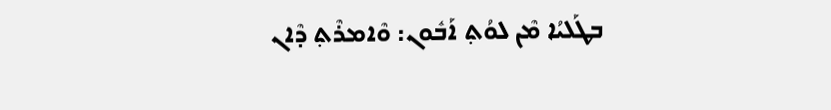ܒܛܰܠܝܳܐ ܡܶܢ ܠܘܳܬ݂ ܐܰܒܽܘܢ: ܘܶܐܡܪܶܬ݂ ܕܶܐܢ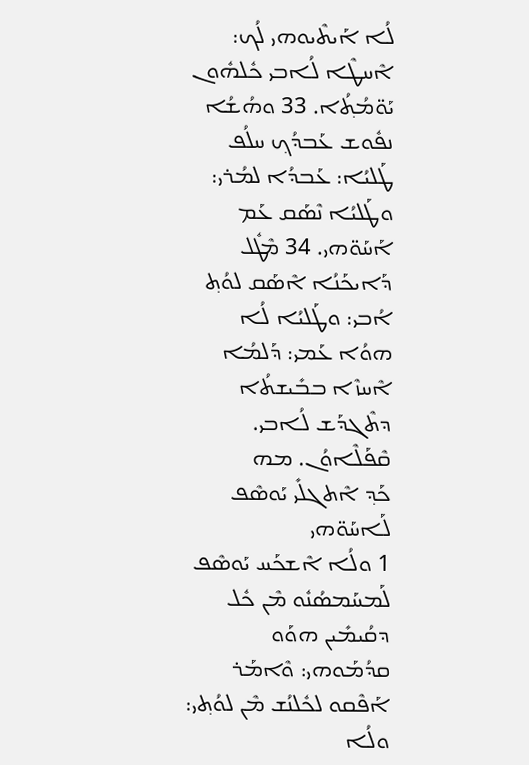ܠܳܐ ܐܰܝܬܶܝܘܗܝ ܠܳܟ: ܐܶܚܛܶܐ ܠܳܐܒܝ ܟܽܠܗܽܘܢ ܝܰܘ̈ܡܳܬ݂ܳܐ. 33 ܘܗܳܫܳܐ ܢܦܽܘܫ ܥܰܒܕܳܟ݂ ܚܠܳܦ ܛܰܠܝܳܐ: ܥܰܒܕܳܐ ܠܡܳܪܝ: ܘܛܰܠܝܳܐ ܢܶܣܰܩ ܥܰܡ ܐܰܚܰܘ̈ܗܝ. 34 ܡܶܛܽܠ ܕܰܐܝܟܰܢܳܐ ܐܶܣܰܩ ܠܘܳܬ݂ ܐܳܒܝ: ܘܛܰܠܝܳܐ ܠܳܐ ܗܘܳܐ ܥܰܡܝ: ܕܰܠܡܳܐ ܐܶܚܙܶܐ ܒܒܺܝܫܬܳܐ ܕܬܶܓܕܰܫ ܠܳܐܒܝ.
ܩܶܦܰܠܶܐܘܳܢ. ܡܗ
ܟܰܕ݂ ܐܶܬܓܠܺܝ ܝܰܘܣܶܦ ܠܰܐܚܰܘ̈ܗܝ
1 ܘܠܳܐ ܐܶܫܟܰܚ ܝܰܘܣܶܦ ܠܰܡܚܰܡܣܳܢܽܘ ܡܶܢ ܟܽܠ ܕܩܳܝܡܺܝܢ ܗܘܰܘ ܩܕܳܡܰܘܗܝ: ܘܶܐܡܰܪ ܐܰܦܶܩܘ ܠܟܽܠܢܳܫ ܡܶܢ ܠܘܳܬ݂ܝ: ܘܠܳܐ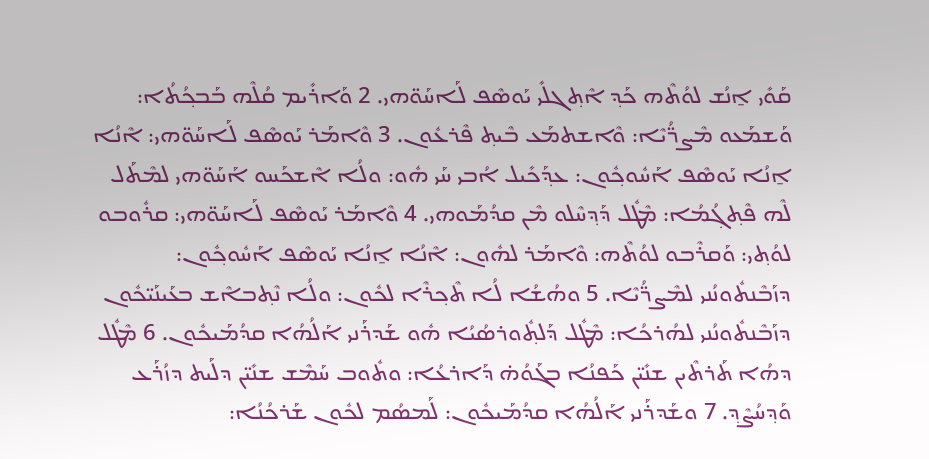ܩܰܘܺܝ ܐ̱ܢܳܫ ܠܘܳܬܶܗ ܟܰܕ݂ ܐܶܬ݂ܓܠܺܝ ܝܰܘܣܶܦ ܠܰܐܚܰܘ̈ܗܝ. 2 ܘܰܐܪܺܝܡ ܩܳܠܶܗ ܒܰܒܟ݂ܳܬܳܐ: ܘܰܫܡܰܥܘ ܡܶܨܖ̈ܳܝܶܐ: ܘܶܐܫܬܡܰܥ ܒܶܝܬ݂ ܦܶܪܥܽܘܢ. 3 ܘܶܐܡܰܪ ܝܰܘܣܶܦ ܠܰܐܚܰܘ̈ܗܝ: ܐܶܢܳܐ ܐ̱ܢܳܐ ܝܰܘܣܶܦ ܐܰܚܽܘܟ݂ܽܘܢ: ܥܕ݂ܰܟܺܝܠ ܐܳܒܝ ܚܰܝ ܗܽܘ: ܘܠܳܐ ܐܶܫܟܰܚܘ ܐܰܚܰܘ̈ܗܝ ܠܡܶܬܰܠ ܠܶܗ ܦܶܬ݂ܓ݂ܳܡܳܐ: ܡܶܛܽܠ ܕܰܕ݂ܚܶܠܘ ܡܶܢ ܩܕܳܡܰܘܗܝ. 4 ܘܶܐܡܰܪ ܝܰܘܣܶܦ ܠܰܐܚܰܘ̈ܗܝ: ܩܪܽܘܒܘ ܠܘܳܬ݂ܝ: ܘܰܩܪܶܒܘ ܠܘܳܬܶܗ: ܘܶܐܡܰܪ ܠܗܽܘܢ: ܐܶܢܳܐ ܐ̱ܢܳܐ ܝܰܘܣܶܦ ܐܰܚܽܘܟ݂ܽܘܢ: ܕܙܰܒܶܢܬܽܘܢܳܢܝ ܠܡܶܨܖ̈ܳܝܶܐ. 5 ܘܗܳܫܳܐ ܠܳܐ ܬܶܟ݂ܪܶܐ ܠܟܽܘܢ: ܘܠܳܐ ܢܶܬ݂ܒܐܶܫ ܒܥܰܝܢܰܝ̈ܟܽܘܢ ܕܙܰܒܶܢܬܽܘܢܳܢܝ ܠܗܳܪܟܳܐ: ܡܶܛܽܠ ܕܰܠܬ݂ܽܘܪܣܳܝܳܐ ܗܽܘ ܫܰܕܪܰܢܝ ܐܰ‌ܠܳܗܳܐ ܩܕܳܡܰܝܟܽܘܢ. 6 ܡܶܛܽܠ ܕܗܳܐ ܬܰܪܬܶܝܢ ܫܢܺܝ̈ܢ ܟܰܦܢܳܐ ܒܓܰܘܳܗ̇ ܕܰܐܪܥܳܐ: ܘܬܽܘܒ ܚܰܡܶܫ ܫܢܺܝ̈ܢ ܕܠܰܝܬ ܕܙܳܪܰܥ ܘܰܕ݂ܚܳܨܶܕ݂. 7 ܘܫܰܕܪܰܢܝ ܐܰ‌ܠܳܗܳܐ ܩܕܳܡܰܝܟܽܘܢ: ܠܰܡܣܳܡ ܠܟܽܘܢ ܫܰܪܟܳܢܳܐ: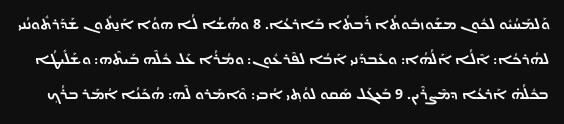ܘܰܠܡܰܚܳܝܽܘ ܠܟܽܘܢ ܡܫܰܘܙܒܽܘܬܳܐ ܪܰܒܬܳܐ ܒܰܐܪܥܳܐ. 8 ܘܗܳܫܳܐ ܠܳܐ ܗܘܳܐ ܐܰܢ̱ܬܽܘܢ ܫܰܕܰܪܬܽܘܢܳܢܝ ܠܗܳܪܟܳܐ: ܐܶܠܳܐ ܐܰ‌ܠܳܗܳܐ: ܘܥܰܒܕܰܢܝ ܐܰܒܳܐ ܠܦܶܪܥܽܘܢ: ܘܡܳܪܳܐ ܥܰܠ ܟܽܠܶܗ ܒܰܝܬܶܗ: ܘܫܰܠܺܝܛܳܐ ܒܟܽܠܳܗ̇ ܐܰܪܥܳܐ ܕܡܶܨܪܶܝܢ. 9 ܒܰܥܓܰܠ ܣܰܩܘ ܠܘܳܬ݂ܝ ܐܳܒܝ: ܘܶܐܡܰܪܘ ܠܶܗ: ܗܳܟܰܢܳܐ ܐܳܡܰܪ ܒܪܳܟ݂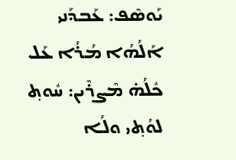ܝܰܘܣܶܦ: ܥܰܒܕܰܢܝ ܐܰ‌ܠܳܗܳܐ ܡܳܪܳܐ ܥܰܠ ܟܽܠܳܗ̇ ܡܶܨܪܶܝܢ: ܚܽܘܬ݂ ܠܘܳܬ݂ܝ ܘܠܳܐ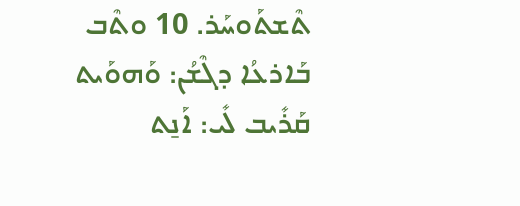ܬܶܫܬܰܘܚܰܪ. 10 ܘܬܶܒ ܒܰܐܪܥܳܐ ܕܓܶܫܳܢ: ܘܰܗܘܰܝܬ ܩܰܪܺܝܒ ܠܺܝ: ܐܰܢ̱ܬ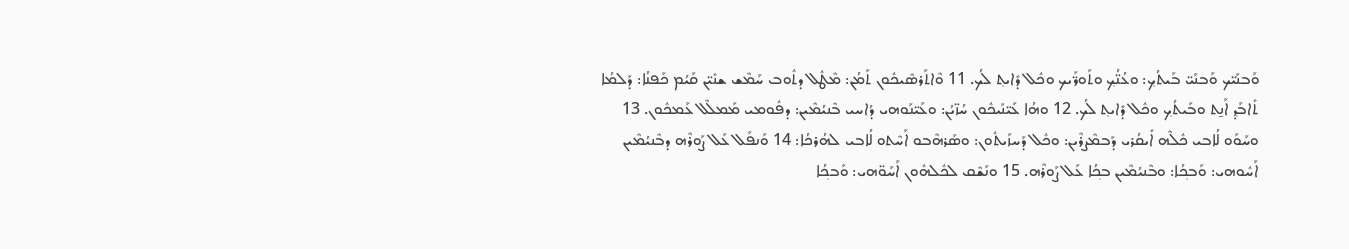ܘܰܒܢܰܝ̈ܟ ܘܰܒܢܰܝ̈ ܒܰܝܬܳܟ݂: ܘܥܳܢ̈ܳܟ݂ ܘܬܰܘܖ̈ܰܝܟ ܘܟܽܠ ܕܺܐܝܬ݂ ܠܳܟ. 11 ܘܶܐܬܰܪܣܶܝܟܽܘܢ ܬܰܡܳܢ: ܡܶܛܽܠ ܕܬܽܘܒ ܚܰܡܶܫ ܫܢܺܝ̈ܢ ܩܰܝܳܡ ܟܰܦܢܳܐ: ܕܰܠܡܳܐ ܬܺܐܒܰܕ݂ ܐܰܢ̱ܬ ܘܒܰܝܬܳܟ݂ ܘܟܽܠ ܕܺܐܝܬ݂ ܠܳܟ. 12 ܘܗܳܐ ܥܰܝ̈ܢܰܝܟܽܘܢ ܚܳܙ̈ܝܳܢ: ܘܥܰܝ̈ܢܰܘܗܝ ܕܳܐܚܝ ܒܶܢܝܳܡܶܝܢ: ܕܦܽܘܡܝ ܡܰܡܠܶܠ ܥܰܡܟܽܘܢ. 13 ܘܚܰܘܰܘ ܠܳܐܒܝ ܟܽܠܶܗ ܐܺܝܩܳܪܝ ܕܰܒܡܶܨܪܶܝܢ: ܘܟܽܠ ܕܰܚܙܰܝܬܽܘܢ: ܘܣܰܪܗܶܒܘ ܐܰܚܶܬܘ ܠܳܐܒܝ ܠܗܳܪܟܳܐ: 14 ܘܰܢܦܰܠ ܥܰܠ ܨܰܘܪܶܗ ܕܒܶܢܝܳܡܶܝܢ ܐܰܚܽܘܗܝ: ܘܰܒܟ݂ܳܐ: ܘܒܶܢܝܳܡܶܝܢ ܒܟ݂ܳܐ ܥܰܠ ܨܰܘܪܶܗ. 15 ܘܢܰܫܶܩ ܠܟܽܠܗܽܘܢ ܐܰܚܰܘ̈ܗܝ: ܘܰܒܟ݂ܳܐ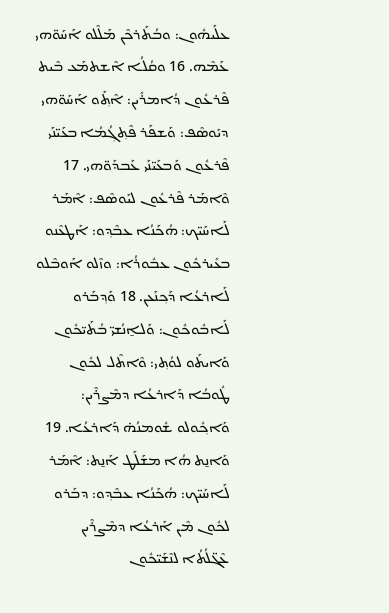ܥܠܰܝܗܽܘܢ: ܘܒܳܬܰܪܟܶܢ ܡܰܠܶܠܘ ܐܰܚܰܘ̈ܗܝ ܥܰܡܶܗ. 16 ܘܩܳܠܳܐ ܐܶܫܬܡܰܥ ܒܶܝܬ ܦܶܪܥܽܘܢ ܕܳܐܡܪܺܝܢ: ܐܶܬ݂ܰܘ ܐܰܚܰܘ̈ܗܝ ܕܝܰܘܣܶܦ: ܘܰܫܦܰܪ ܦܶܬ݂ܓ݂ܳܡܳܐ ܒܥܰܝ̈ܢܰܝ ܦܶܪܥܽܘܢ ܘܰܒܥܰܝ̈ܢܰܝ ܥܰܒܕܰܘ̈ܗܝ. 17 ܘܶܐܡܰܪ ܦܶܪܥܽܘܢ ܠܝܰܘܣܶܦ: ܐܶܡܰܪ ܠܰܐܚܰܝ̈ܟ: ܗܳܟܰܢܳܐ ܥܒܶܕ݂ܘ: ܐܰܛܥܶܢܘ ܒܥܺܝܪܟܽܘܢ ܥܒܽܘܪܳܐ: ܘܙܶܠܘ ܐܰܘܒܶܠܘ ܠܰܐܪܥܳܐ ܕܰܟ݂ܢܰܥܢ. 18 ܘܰܕ݂ܒܰܪܘ ܠܰܐܒܽܘܟܽܘܢ: ܘܰܠܐ̱ܢܳܫܝ̈ ܒܳܬܰܝ̈ܟܽܘܢ ܘܰܐܝܬܰܘ ܠܘܳܬ݂ܝ: ܘܶܐܬܶܠ ܠܟܽܘܢ ܛܽܘܒܳܐ ܕܰܐܪܥܳܐ ܕܡܶܨܪܶܝܢ: ܘܰܐܟ݂ܽܘܠܘ ܫܽܘܡܢܳܗ̇ ܕܰܐܪܥܳܐ. 19 ܘܰܐܢ̱ܬ ܗܳܐ ܡܫܰܠܰܛ ܐܰܢ̱ܬ: ܐܶܡܰܪ ܠܰܐܚܰܝ̈ܟ: ܗܳܟܰܢܳܐ ܥܒܶܕ݂ܘ: ܕܒܰܪܘ ܠܟܽܘܢ ܡܶܢ ܐܰܪܥܳܐ ܕܡܶܨܪܶܝܢ ܥܶܓ̈ܠܳܬܳܐ ܠܢܶܫܰܝ̈ܟܽܘܢ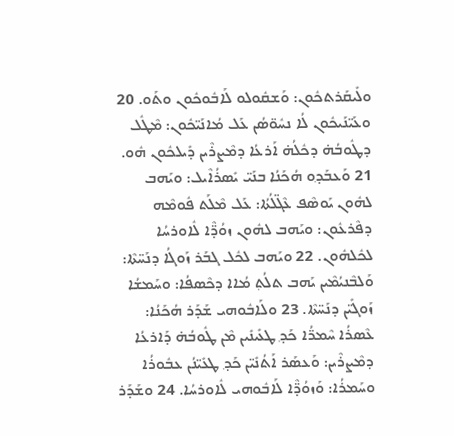ܘܠܺܝܩܰܪܬܟܽܘܢ: ܘܰܫܩܽܘܠܘ ܠܰܐܒܽܘܟܽܘܢ ܘܬܰܘ. 20 ܘܥܰܝ̈ܢܰܝܟܽܘܢ ܠܳܐ ܢܚܽܘ̈ܣܳܢ ܥܰܠ ܡܳܐܢܰܝ̈ܟܽܘܢ: ܡܶܛܽܠ ܕܛܽܘܒܳܗ̇ ܕܟܽܠܳܗ̇ ܐܰܪܥܳܐ ܕܡܶܨܪܶܝܢ ܕܺܝܠܟܽܘܢ ܗܽܘ. 21 ܘܰܥܒܰܕ݂ܘ ܗܳܟܰܢܳܐ ܒܢܰܝ̈ ܝܺܣܪܳܐܶܝܠ: ܘܝܰܗܒ ܠܗܽܘܢ ܝܰܘܣܶܦ ܥܶܓ̈ܠܳܬܳܐ: ܥܰܠ ܡܶܠܰܬ ܦܽܘܡܶܗ ܕܦܶܪܥܽܘܢ: ܘܝܰܗܒ ܠܗܽܘܢ ܙܘܳܕ̈ܶܐ ܠܽܐܘܪܚܳܐ ܠܟܽܠܗܽܘܢ. 22 ܘܝܰܗܒ ܠܟܽܠ ܓܒܰܪ ܙܰܘܓܳܐ ܕܢܰܚ̈ܬܶܐ: ܘܰܠܒܶܢܝܳܡܶܝܢ ܝܰܗܒ ܬܠܳܬ݂ ܡܳܐܐ ܕܟܶܣܦܳܐ: ܘܚܰܡܫܳܐ ܙܰܘܓܺܝ̈ܢ ܕܢܰܚ̈ܬܶܐ. 23 ܘܠܰܐܒܽܘܗܝ ܫܰܕܰܪ ܗܳܟܰܢܳܐ: ܥܶܣܪܳܐ ܚܶܡܖ̈ܳܐ ܟܰܕ݂ ܛܥܺܝܢܺܝܢ ܡܶܢ ܛܽܘܒܳܗ̇ ܕܰܐܪܥܳܐ ܕܡܶܨܪܶܝܢ: ܘܰܥܣܰܪ ܐܰܬܳܢܺܝ̈ܢ ܟܰܕ݂ ܛܥܺܝ̈ܢܳܢ ܥܒܽܘܪܳܐ ܘܚܰܡܪܳܐ: ܘܰܙܘܳܕ̈ܶܐ ܠܰܐܒܽܘܗܝ ܠܽܐܘܪܚܳܐ. 24 ܘܫܰܕܰܪ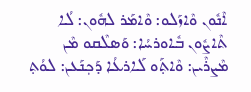ܐܶܢܽܘܢ ܘܶܐܙܰܠܘ: ܘܶܐܡܰܪ ܠܗܽܘܢ: ܠܳܐ ܬܶܐܨܽܘܢ ܒܽܐܘܪܚܳܐ: ܘܰܣܠܶܩܘ ܡܶܢ ܡܶܨܪܶܝܢ: ܘܶܐܬ݂ܰܘ ܠܰܐܪܥܳܐ ܕܰܟ݂ܢܰܥܢ: ܠܘܳܬ݂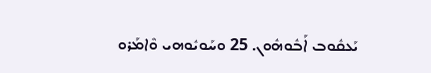ܝܰܥܩܽܘܒ ܐܰܒܽܘܗܽܘܢ. 25 ܘܚܰܘܝܽܘܗܝ ܘܶܐܡܰܪܘ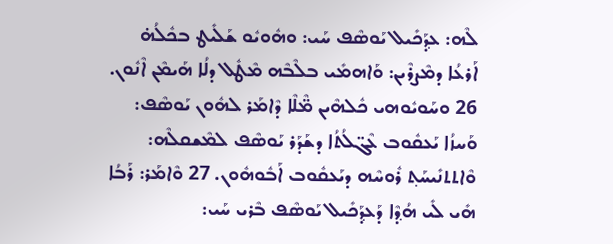ܠܶܗ: ܥܕ݂ܰܟܺܝܠ ܝܰܘܣܶܦ ܚܰܝ: ܘܗܽܘܝܽܘ ܫܰܠܺܝܛ ܒܟܽܠܳܗ̇ ܐܰܪܥܳܐ ܕܡܶܨܪܶܝܢ: ܘܰܐܗܡܺܝ ܒܠܶܒܶܗ ܡܶܛܽܠ ܕܠܳܐ ܗܰܝܡܶܢ ܐܶܢܽܘܢ. 26 ܘܚܰܘܝܽܘܗܝ ܟܽܠܗܶܝܢ ܡ̈ܶܠܶܐ ܕܶܐܡܰܪ ܠܗܽܘܢ ܝܰܘܣܶܦ: ܘܰܚܙܳܐ ܝܰܥܩܽܘܒ ܥܶܓ̈ܠܳܬܳܐ ܕܫܰܕܰܪ ܝܰܘܣܶܦ ܠܡܶܫܩܠܶܗ: ܘܶܐܬܬܢܺܝܚܰܬ݂ ܪܽܘܚܶܗ ܕܝܰܥܩܽܘܒ ܐܰܒܽܘܗܽܘܢ. 27 ܘܶܐܡܰܪ: ܪܰܒܳܐ ܗܺܝ ܠܺܝ ܗܳܕ݂ܶܐ ܕܰܥܕ݂ܰܟܺܝܠ ܝܰܘܣܶܦ ܒܶܪܝ ܚܰܝ: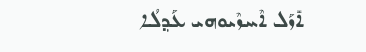ܐܺܙܰܠ ܐܶܚܙܶܝܘܗܝ ܥܰܕ݂ܠܳܐ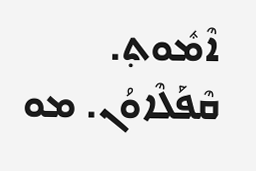ܐܶܡܽܘܬ݂.
ܩܶܦܰܠܶܐܘܳܢ. ܡܘ